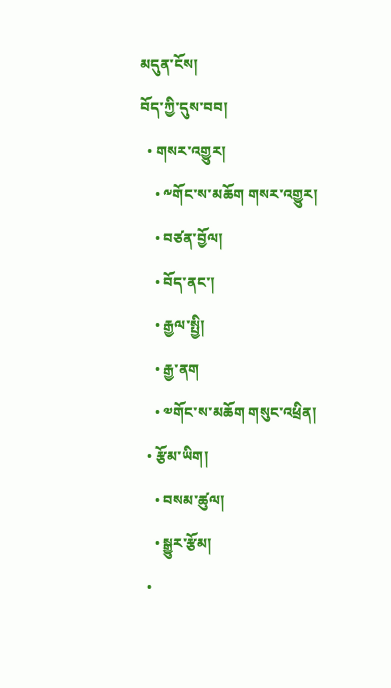མདུན་ངོས།
བོད་ཀྱི་དུས་བབ།
  • གསར་འགྱུར།
    • ༸གོང་ས་མཆོག གསར་འགྱུར།
    • བཙན་བྱོལ།
    • བོད་ནང་།
    • རྒྱལ་སྤྱི།
    • རྒྱ་ནག
    • ༧གོང་ས་མཆོག གསུང་འཕྲིན།
  • རྩོམ་ཡིག།
    • བསམ་ཚུལ།
    • སྒྱུར་རྩོམ།
  •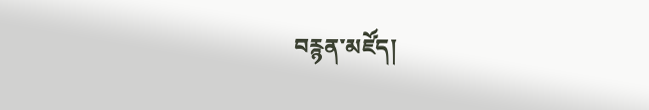བརྙན་མཛོད།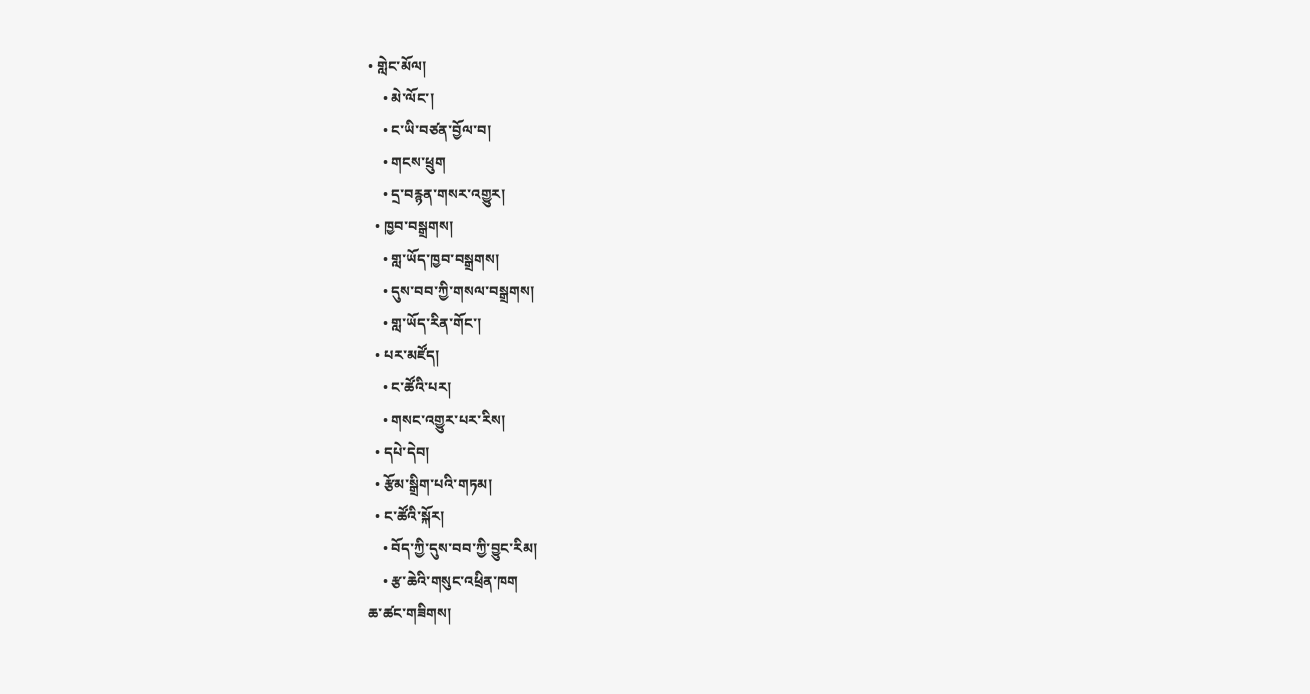• གླེང་མོལ།
    • མེ་ལོང་།
    • ང་ཡི་བཙན་བྱོལ་བ།
    • གངས་ཕྲུག
    • དྲ་བརྙན་གསར་འགྱུར།
  • ཁྱབ་བསྒྲགས།
    • གླ་ཡོད་ཁྱབ་བསྒྲགས།
    • དུས་བབ་ཀྱི་གསལ་བསྒྲགས།
    • གླ་ཡོད་རིན་གོང་།
  • པར་མཛོད།
    • ང་ཚོའི་པར།
    • གསང་འགྱུར་པར་རིས།
  • དཔེ་དེབ།
  • རྩོམ་སྒྲིག་པའི་གཏམ།
  • ང་ཚོའི་སྐོར།
    • བོད་ཀྱི་དུས་བབ་ཀྱི་བྱུང་རིམ།
    • རྩ་ཆེའི་གསུང་འཕྲིན་ཁག
ཆ་ཚང་གཟིགས།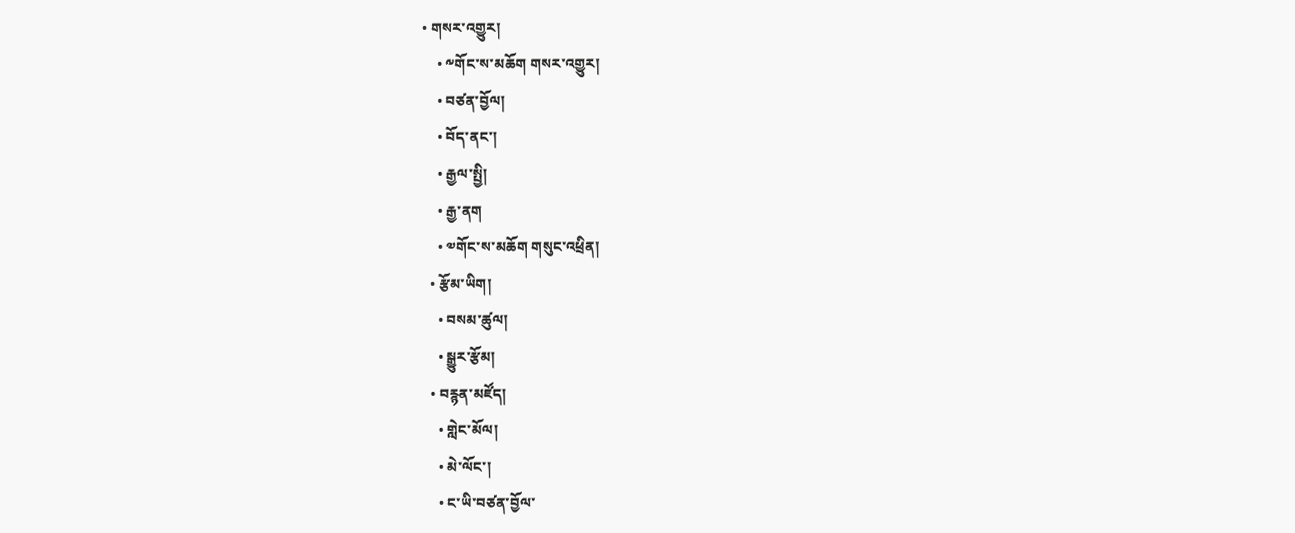• གསར་འགྱུར།
    • ༸གོང་ས་མཆོག གསར་འགྱུར།
    • བཙན་བྱོལ།
    • བོད་ནང་།
    • རྒྱལ་སྤྱི།
    • རྒྱ་ནག
    • ༧གོང་ས་མཆོག གསུང་འཕྲིན།
  • རྩོམ་ཡིག།
    • བསམ་ཚུལ།
    • སྒྱུར་རྩོམ།
  • བརྙན་མཛོད།
    • གླེང་མོལ།
    • མེ་ལོང་།
    • ང་ཡི་བཙན་བྱོལ་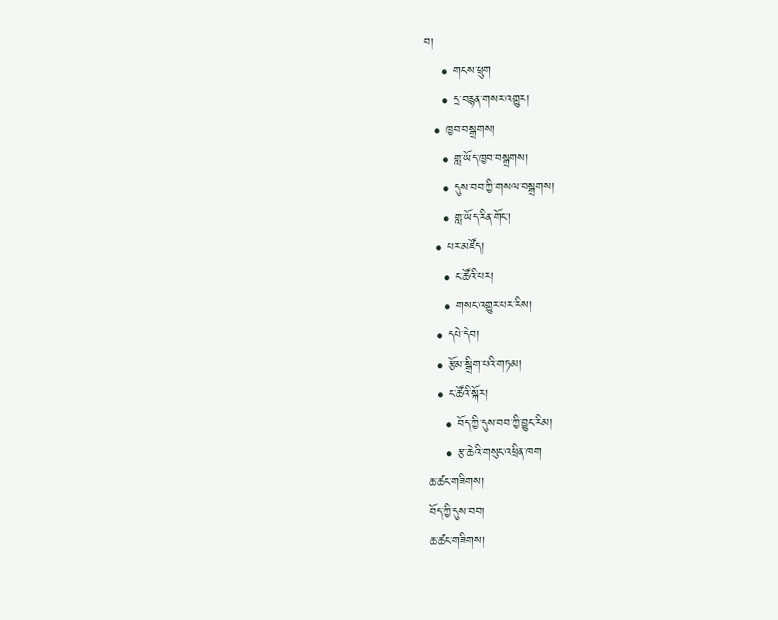བ།
    • གངས་ཕྲུག
    • དྲ་བརྙན་གསར་འགྱུར།
  • ཁྱབ་བསྒྲགས།
    • གླ་ཡོད་ཁྱབ་བསྒྲགས།
    • དུས་བབ་ཀྱི་གསལ་བསྒྲགས།
    • གླ་ཡོད་རིན་གོང་།
  • པར་མཛོད།
    • ང་ཚོའི་པར།
    • གསང་འགྱུར་པར་རིས།
  • དཔེ་དེབ།
  • རྩོམ་སྒྲིག་པའི་གཏམ།
  • ང་ཚོའི་སྐོར།
    • བོད་ཀྱི་དུས་བབ་ཀྱི་བྱུང་རིམ།
    • རྩ་ཆེའི་གསུང་འཕྲིན་ཁག
ཆ་ཚང་གཟིགས།
བོད་ཀྱི་དུས་བབ།
ཆ་ཚང་གཟིགས།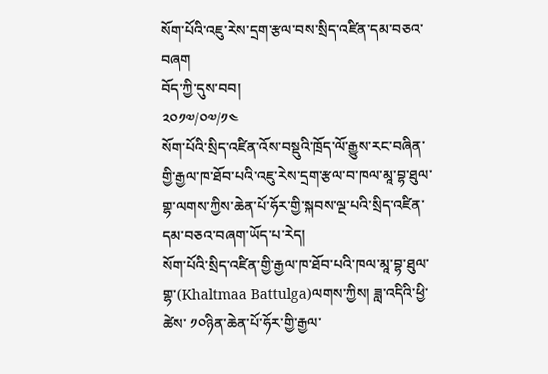སོག་པོའི་འཇུ་རེས་དྲག་རྩལ་བས་སྲིད་འཛིན་དམ་བཅའ་བཞག
བོད་ཀྱི་དུས་བབ།
༢༠༡༧/༠༧/༡༤
སོག་པོའི་སྲིད་འཛིན་འོས་བསྡུའི་ཁྲོད་ལོ་རྒྱུས་རང་བཞིན་གྱི་རྒྱལ་ཁ་ཐོབ་པའི་འཇུ་རེས་དྲག་རྩལ་བ་ཁལ་མཱ་བྷ་ཐུལ་གྷ་ལགས་ཀྱིས་ཆེན་པོ་ཧོར་གྱི་སྐབས་ལྔ་པའི་སྲིད་འཛིན་དམ་བཅའ་བཞག་ཡོད་པ་རེད།
སོག་པོའི་སྲིད་འཛིན་གྱི་རྒྱལ་ཁ་ཐོབ་པའི་ཁལ་མཱ་བྷ་ཐུལ་གྷ་(Khaltmaa Battulga)ལགས་ཀྱིས། ཟླ་འདིའི་ཕྱི་ཚེས་ ༡༠ཉིན་ཆེན་པོ་ཧོར་གྱི་རྒྱལ་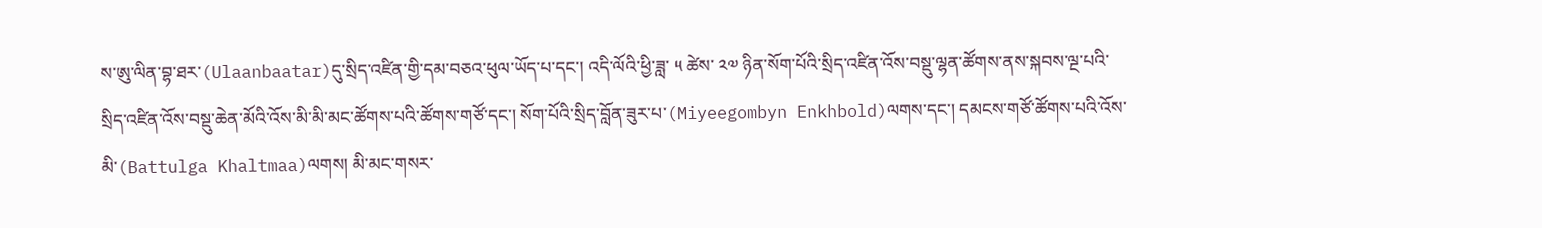ས་ཨུ་ལིན་བྷ་ཐར་(Ulaanbaatar)དུ་སྲིད་འཛིན་གྱི་དམ་བཅའ་ཕུལ་ཡོད་པ་དང་། འདི་ལོའི་ཕྱི་ཟླ་ ༥ ཚེས་ ༢༧ ཉིན་སོག་པོའི་སྲིད་འཛིན་འོས་བསྡུ་ལྷན་ཚོགས་ནས་སྐབས་ལྔ་པའི་སྲིད་འཛིན་འོས་བསྡུ་ཆེན་མོའི་འོས་མི་མི་མང་ཚོགས་པའི་ཚོགས་གཙོ་དང་། སོག་པོའི་སྲིད་བློན་ཟུར་པ་(Miyeegombyn Enkhbold)ལགས་དང་། དམངས་གཙོ་ཚོགས་པའི་འོས་མི་(Battulga Khaltmaa)ལགས། མི་མང་གསར་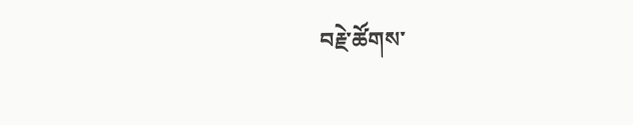བརྗེ་ཚོགས་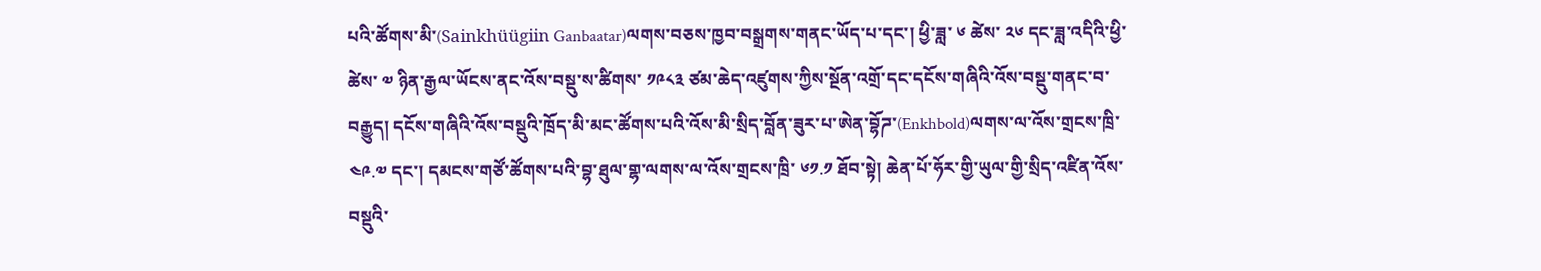པའི་ཚོགས་མི་(Sainkhüügiin Ganbaatar)ལགས་བཅས་ཁྱབ་བསྒྲགས་གནང་ཡོད་པ་དང་། ཕྱི་ཟླ་ ༦ ཚེས་ ༢༦ དང་ཟླ་འདིའི་ཕྱི་ཚེས་ ༧ ཉིན་རྒྱལ་ཡོངས་ནང་འོས་བསྡུ་ས་ཚིགས་ ༡༩༨༣ ཙམ་ཆེད་འཛུགས་ཀྱིས་སྔོན་འགྲོ་དང་དངོས་གཞིའི་འོས་བསྡུ་གནང་བ་བརྒྱུད། དངོས་གཞིའི་འོས་བསྡུའི་ཁྲོད་མི་མང་ཚོགས་པའི་འོས་མི་སྲིད་བློན་ཟུར་པ་ཨེན་བྷོཌ་(Enkhbold)ལགས་ལ་འོས་གྲངས་ཁྲི་ ༤༩.༧ དང་། དམངས་གཙོ་ཚོགས་པའི་བྷ་ཐུལ་གྷ་ལགས་ལ་འོས་གྲངས་ཁྲི་ ༦༡.༡ ཐོབ་སྟེ། ཆེན་པོ་ཧོར་གྱི་ཡུལ་གྱི་སྲིད་འཛིན་འོས་བསྡུའི་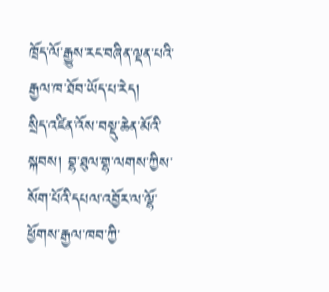ཁྲོད་ལོ་རྒྱུས་རང་བཞིན་ལྡན་པའི་རྒྱལ་ཁ་ཐོབ་ཡོད་པ་རེད།
སྲིད་འཛིན་འོས་བསྡུ་ཆེན་མོའི་སྐབས། བྷ་ཐུལ་གྷ་ལགས་ཀྱིས་སོག་པོའི་དཔལ་འབྱོར་ལ་ལྷོ་ཕྱོགས་རྒྱལ་ཁབ་ཀྱི་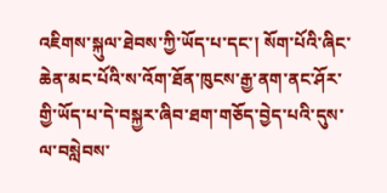འཇིགས་སྐུལ་ཐེབས་ཀྱི་ཡོད་པ་དང་། སོག་པོའི་ཞིང་ཆེན་མང་པོའི་ས་འོག་ཐོན་ཁུངས་རྒྱ་ནག་ནང་ཤོར་གྱི་ཡོད་པ་དེ་བསྐྱར་ཞིབ་ཐག་གཅོད་བྱེད་པའི་དུས་ལ་བསླེབས་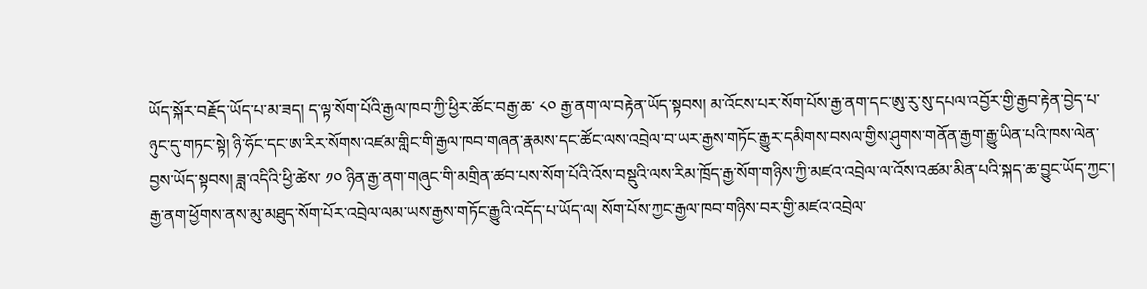ཡོད་སྐོར་བརྗོད་ཡོད་པ་མ་ཟད། ད་ལྟ་སོག་པོའི་རྒྱལ་ཁབ་ཀྱི་ཕྱིར་ཚོང་བརྒྱ་ཆ་ ༨༠ རྒྱ་ནག་ལ་བརྟེན་ཡོད་སྟབས། མ་འོངས་པར་སོག་པོས་རྒྱ་ནག་དང་ཨུ་རུ་སུ་དཔལ་འབྱོར་གྱི་རྒྱབ་རྟེན་བྱེད་པ་ཉུང་དུ་གཏང་སྟེ། ཉི་ཧོང་དང་ཨ་རིར་སོགས་འཛམ་གླིང་གི་རྒྱལ་ཁབ་གཞན་རྣམས་དང་ཚོང་ལས་འབྲེལ་བ་ཡར་རྒྱས་གཏོང་རྒྱུར་དམིགས་བསལ་གྱིས་ཤུགས་གནོན་རྒྱག་རྒྱུ་ཡིན་པའི་ཁས་ལེན་བྱས་ཡོད་སྟབས། ཟླ་འདིའི་ཕྱི་ཚེས་ ༡༠ ཉིན་རྒྱ་ནག་གཞུང་གི་མགྲིན་ཚབ་པས་སོག་པོའི་འོས་བསྡུའི་ལས་རིམ་ཁྲོད་རྒྱ་སོག་གཉིས་ཀྱི་མཛའ་འབྲེལ་ལ་འོས་འཚམ་མིན་པའི་སྐད་ཆ་བྱུང་ཡོད་ཀྱང་། རྒྱ་ནག་ཕྱོགས་ནས་མུ་མཐུད་སོག་པོར་འབྲེལ་ལམ་ཡས་རྒྱས་གཏོང་རྒྱུའི་འདོད་པ་ཡོད་ལ། སོག་པོས་ཀྱང་རྒྱལ་ཁབ་གཉིས་བར་གྱི་མཛའ་འབྲེལ་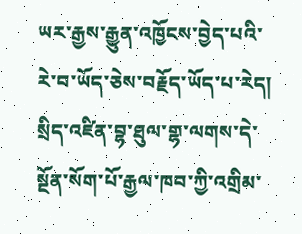ཡར་རྒྱས་རྒྱུན་འཁྱོངས་བྱེད་པའི་རེ་བ་ཡོད་ཅེས་བརྗོད་ཡོད་པ་རེད།
སྲིད་འཛིན་བྷ་ཐུལ་གྷ་ལགས་དེ་སྔོན་སོག་པོ་རྒྱལ་ཁབ་ཀྱི་འགྲིམ་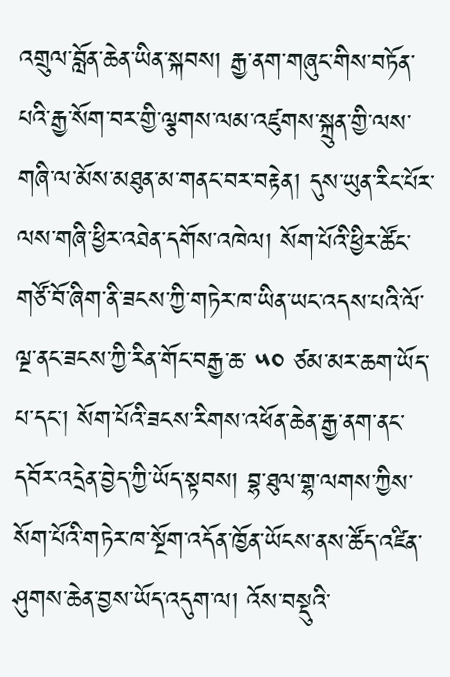འགྲུལ་བློན་ཆེན་ཡིན་སྐབས། རྒྱ་ནག་གཞུང་གིས་བཏོན་པའི་རྒྱ་སོག་བར་གྱི་ལྕགས་ལམ་འཛུགས་སྐྲུན་གྱི་ལས་གཞི་ལ་མོས་མཐུན་མ་གནང་བར་བརྟེན། དུས་ཡུན་རིང་པོར་ལས་གཞི་ཕྱིར་འཐེན་དགོས་འཁེལ། སོག་པོའི་ཕྱིར་ཚོང་གཙོ་བོ་ཞིག་ནི་ཟངས་ཀྱི་གཏེར་ཁ་ཡིན་ཡང་འདས་པའི་ལོ་ལྔ་ནང་ཟངས་ཀྱི་རིན་གོང་བརྒྱ་ཆ་ ༥༠ ཙམ་མར་ཆག་ཡོད་པ་དང་། སོག་པོའི་ཟངས་རིགས་འཕོན་ཆེན་རྒྱ་ནག་ནང་དབོར་འདྲེན་བྱེད་ཀྱི་ཡོད་སྟབས། བྷ་ཐུལ་གྷ་ལགས་ཀྱིས་སོག་པོའི་གཏེར་ཁ་སྔོག་འདོན་ཁྱོན་ཡོངས་ནས་ཚོད་འཛིན་ཤུགས་ཆེན་བྱས་ཡོད་འདུག་ལ། འོས་བསྡུའི་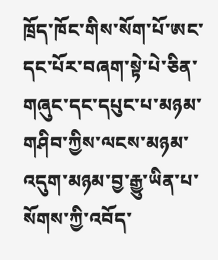ཁྲོད་ཁོང་གིས་སོག་པོ་ཨང་དང་པོར་བཞག་སྟེ་པེ་ཅིན་གཞུང་དང་དཔུང་པ་མཉམ་གཤིབ་ཀྱིས་ལངས་མཉམ་འདུག་མཉམ་བྱ་རྒྱུ་ཡིན་པ་སོགས་ཀྱི་འབོད་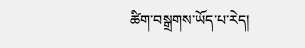ཚིག་བསྒྲགས་ཡོད་པ་རེད།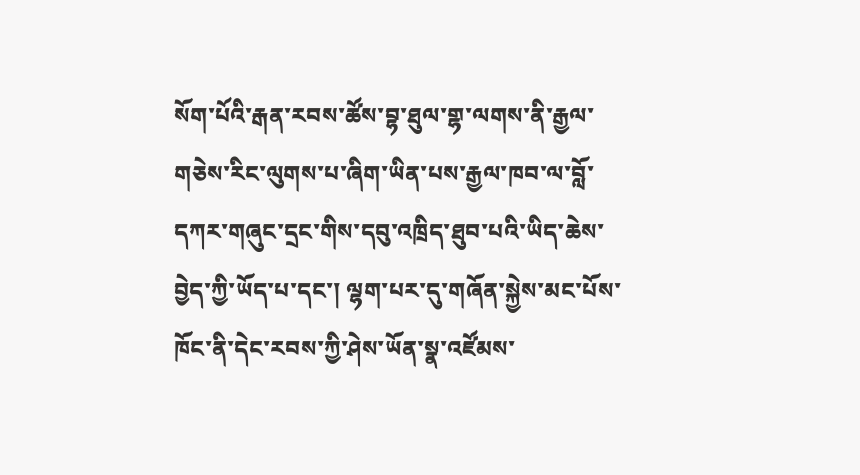སོག་པོའི་རྒན་རབས་ཚོས་བྷ་ཐུལ་གྷ་ལགས་ནི་རྒྱལ་གཅེས་རིང་ལུགས་པ་ཞིག་ཡིན་པས་རྒྱལ་ཁབ་ལ་བློ་དཀར་གཞུང་དྲང་གིས་དབུ་འཁྲིད་ཐུབ་པའི་ཡིད་ཆེས་བྱེད་ཀྱི་ཡོད་པ་དང་། ལྷག་པར་དུ་གཞོན་སྐྱེས་མང་པོས་ཁོང་ནི་དེང་རབས་ཀྱི་ཤེས་ཡོན་སྣ་འཛོམས་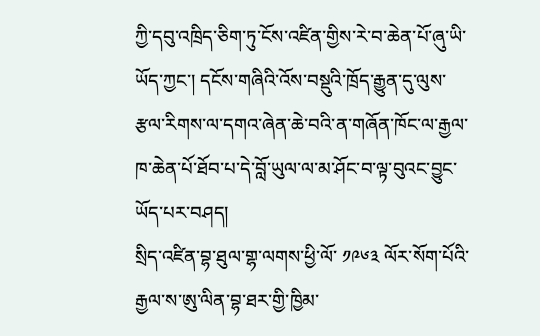ཀྱི་དབུ་འཁྲིད་ཅིག་ཏུ་ངོས་འཛིན་གྱིས་རེ་བ་ཆེན་པོ་ཞུ་ཡི་ཡོད་ཀྱང་། དངོས་གཞིའི་འོས་བསྡུའི་ཁྲོད་རྒྱུན་དུ་ལུས་རྩལ་རིགས་ལ་དགའ་ཞེན་ཆེ་བའི་ན་གཞོན་ཁོང་ལ་རྒྱལ་ཁ་ཆེན་པོ་ཐོབ་པ་དེ་བློ་ཡུལ་ལ་མ་ཤོང་བ་ལྟ་བུའང་བྱུང་ཡོད་པར་བཤད།
སྲིད་འཛིན་བྷ་ཐུལ་གྷ་ལགས་ཕྱི་ལོ་ ༡༩༦༣ ལོར་སོག་པོའི་རྒྱལ་ས་ཨུ་ལིན་བྷ་ཐར་གྱི་ཁྱིམ་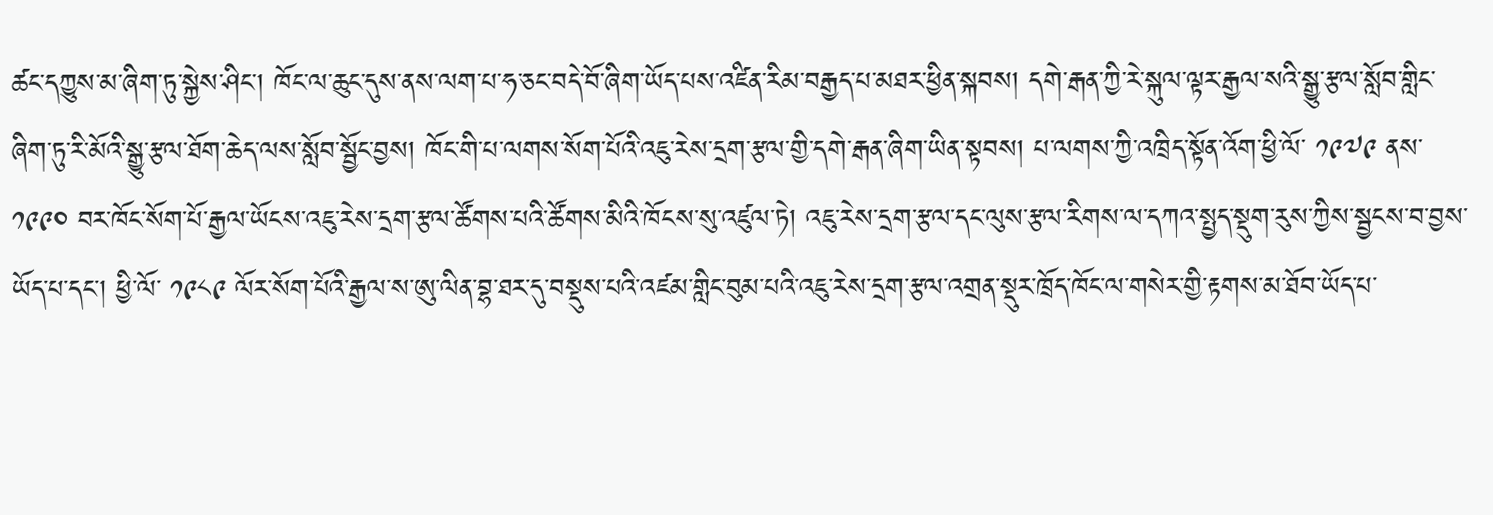ཚང་དཀྱུས་མ་ཞིག་ཏུ་སྐྱེས་ཤིང་། ཁོང་ལ་ཆུང་དུས་ནས་ལག་པ་ཧ་ཅང་བདེ་བོ་ཞིག་ཡོད་པས་འཛིན་རིམ་བརྒྱད་པ་མཐར་ཕྱིན་སྐབས། དགེ་རྒན་ཀྱི་རེ་སྐུལ་ལྟར་རྒྱལ་སའི་སྒྱུ་རྩལ་སློབ་གླིང་ཞིག་ཏུ་རི་མོའི་སྒྱུ་རྩལ་ཐོག་ཆེད་ལས་སློབ་སྦྱོང་བྱས། ཁོང་གི་པ་ལགས་སོག་པོའི་འཇུ་རེས་དྲག་རྩལ་གྱི་དགེ་རྒན་ཞིག་ཡིན་སྟབས། པ་ལགས་ཀྱི་འཁྲིད་སྟོན་འོག་ཕྱི་ལོ་ ༡༩༧༩ ནས་ ༡༩༩༠ བར་ཁོང་སོག་པོ་རྒྱལ་ཡོངས་འཇུ་རེས་དྲག་རྩལ་ཚོགས་པའི་ཚོགས་མིའི་ཁོངས་སུ་འཛུལ་ཏེ། འཇུ་རེས་དྲག་རྩལ་དང་ལུས་རྩལ་རིགས་ལ་དཀའ་སྤྱད་སྡུག་རུས་ཀྱིས་སྦྱངས་བ་བྱས་ཡོད་པ་དང་། ཕྱི་ལོ་ ༡༩༨༩ ལོར་སོག་པོའི་རྒྱལ་ས་ཨུ་ལིན་བྷ་ཐར་དུ་བསྡུས་པའི་འཛམ་གླིང་བུམ་པའི་འཇུ་རེས་དྲག་རྩལ་འགྲན་སྡུར་ཁྲོད་ཁོང་ལ་གསེར་གྱི་རྟགས་མ་ཐོབ་ཡོད་པ་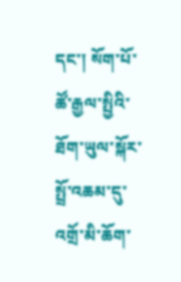དང་། སོག་པོ་ཚོ་རྒྱལ་སྤྱིའི་ཐོག་ཡུལ་སྐོར་སྤྲོ་འཆམ་དུ་འགྲོ་མི་ཆོག་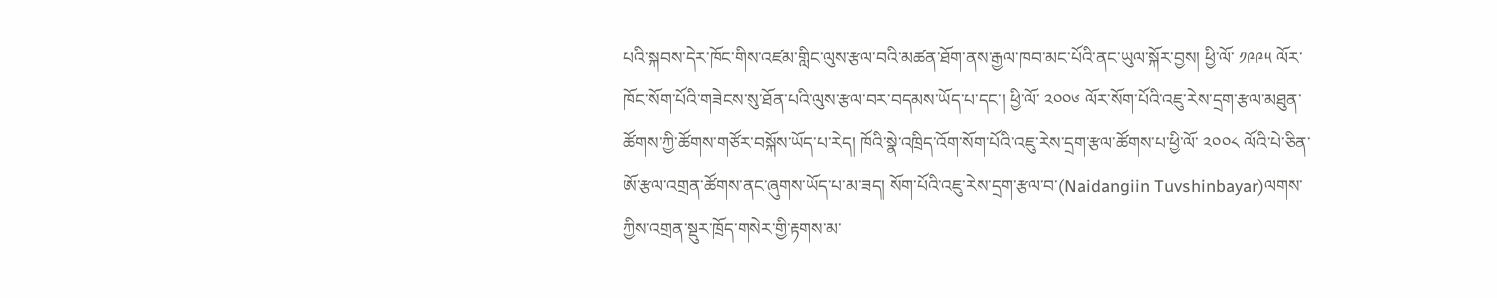པའི་སྐབས་དེར་ཁོང་གིས་འཛམ་གླིང་ལུས་རྩལ་བའི་མཚན་ཐོག་ནས་རྒྱལ་ཁབ་མང་པོའི་ནང་ཡུལ་སྐོར་བྱས། ཕྱི་ལོ་ ༡༩༩༥ ལོར་ཁོང་སོག་པོའི་གཟེངས་སུ་ཐོན་པའི་ལུས་རྩལ་བར་བདམས་ཡོད་པ་དང་། ཕྱི་ལོ་ ༢༠༠༦ ལོར་སོག་པོའི་འཇུ་རེས་དྲག་རྩལ་མཐུན་ཚོགས་ཀྱི་ཚོགས་གཙོར་བསྐོས་ཡོད་པ་རེད། ཁོའི་སྣེ་འཁྲིད་འོག་སོག་པོའི་འཇུ་རེས་དྲག་རྩལ་ཚོགས་པ་ཕྱི་ལོ་ ༢༠༠༨ ལོའི་པེ་ཅིན་ཨོ་རྩལ་འགྲན་ཚོགས་ནང་ཞུགས་ཡོད་པ་མ་ཟད། སོག་པོའི་འཇུ་རེས་དྲག་རྩལ་བ་(Naidangiin Tuvshinbayar)ལགས་ཀྱིས་འགྲན་སྡུར་ཁྲོད་གསེར་གྱི་རྟགས་མ་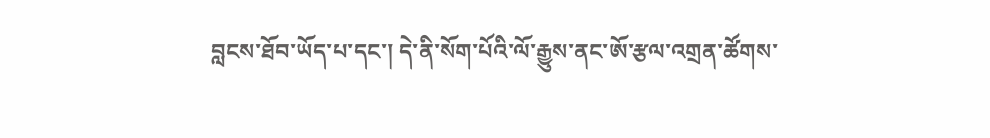བླངས་ཐོབ་ཡོད་པ་དང་། དེ་ནི་སོག་པོའི་ལོ་རྒྱུས་ནང་ཨོ་རྩལ་འགྲན་ཚོགས་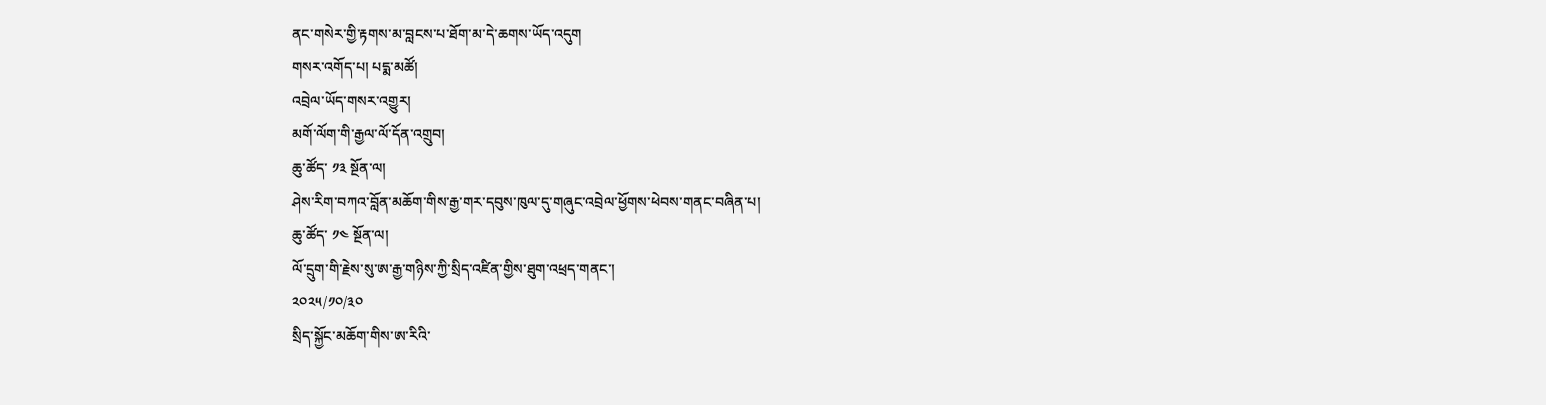ནང་གསེར་གྱི་རྟགས་མ་བླངས་པ་ཐོག་མ་དེ་ཆགས་ཡོད་འདུག
གསར་འགོད་པ། པདྨ་མཚོ།
འབྲེལ་ཡོད་གསར་འགྱུར།
མགོ་ལོག་གི་རྒྱལ་ལོ་དོན་འགྲུབ།
ཆུ་ཚོད་ ༡༣ སྔོན་ལ།
ཤེས་རིག་བཀའ་བློན་མཆོག་གིས་རྒྱ་གར་དབུས་ཁུལ་དུ་གཞུང་འབྲེལ་ཕྱོགས་ཕེབས་གནང་བཞིན་པ།
ཆུ་ཚོད་ ༡༤ སྔོན་ལ།
ལོ་དྲུག་གི་རྗེས་སུ་ཨ་རྒྱ་གཉིས་ཀྱི་སྲིད་འཛིན་གྱིས་ཐུག་འཕྲད་གནང་།
༢༠༢༥/༡༠/༣༠
སྲིད་སྐྱོང་མཆོག་གིས་ཨ་རིའི་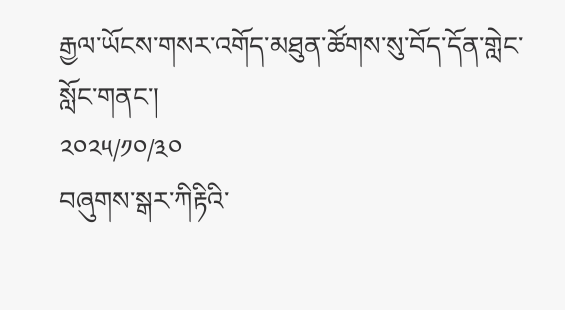རྒྱལ་ཡོངས་གསར་འགོད་མཐུན་ཚོགས་སུ་བོད་དོན་གླེང་སློང་གནང་།
༢༠༢༥/༡༠/༣༠
བཞུགས་སྒར་ཀིརྟིའི་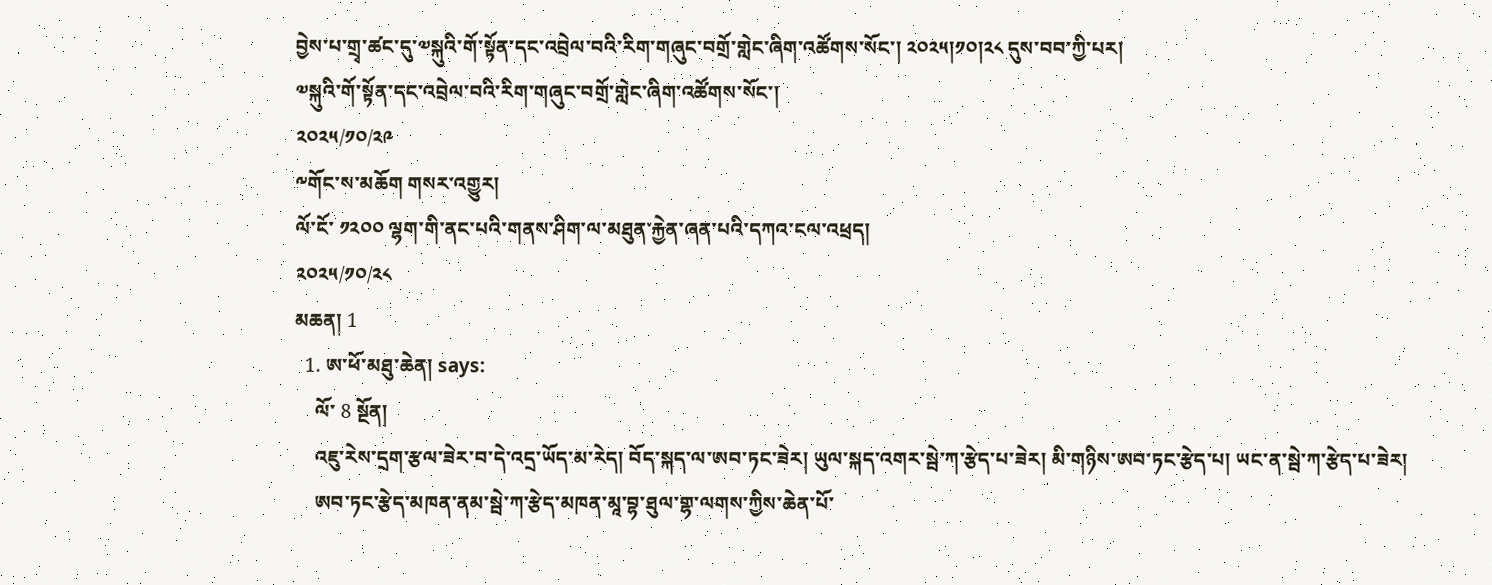བྱེས་པ་གྲྭ་ཚང་དུ་༧སྐུའི་གོ་སྟོན་དང་འབྲེལ་བའི་རིག་གཞུང་བགྲོ་གླེང་ཞིག་འཚོགས་སོང་། ༢༠༢༥།༡༠།༢༨ དུས་བབ་ཀྱི་པར།
༧སྐུའི་གོ་སྟོན་དང་འབྲེལ་བའི་རིག་གཞུང་བགྲོ་གླེང་ཞིག་འཚོགས་སོང་།
༢༠༢༥/༡༠/༢༩
༸གོང་ས་མཆོག གསར་འགྱུར།
ལོ་ངོ་ ༡༢༠༠ ལྷག་གི་ནང་པའི་གནས་ཤིག་ལ་མཐུན་རྐྱེན་ཞན་པའི་དཀའ་ངལ་འཕྲད།
༢༠༢༥/༡༠/༢༨
མཆན། 1
  1. ཨ་ཕོ་མཐུ་ཆེན། says:
    ལོ་ 8 སྔོན།
    འཇུ་རེས་དྲག་རྩལ་ཟེར་བ་དེ་འདྲ་ཡོད་མ་རེད། བོད་སྐད་ལ་ཨབ་ཏང་ཟེར། ཡུལ་སྐད་འགར་སྦེ་ཀ་རྩེད་པ་ཟེར། མི་གཉིས་ཨབ་ཏང་རྩེད་པ། ཡང་ན་སྦེ་ཀ་རྩེད་པ་ཟེར།
    ཨབ་ཏང་རྩེད་མཁན་ནམ་སྦེ་ཀ་རྩེད་མཁན་མཱ་བྷ་ཐུལ་གྷ་ལགས་ཀྱིས་ཆེན་པོ་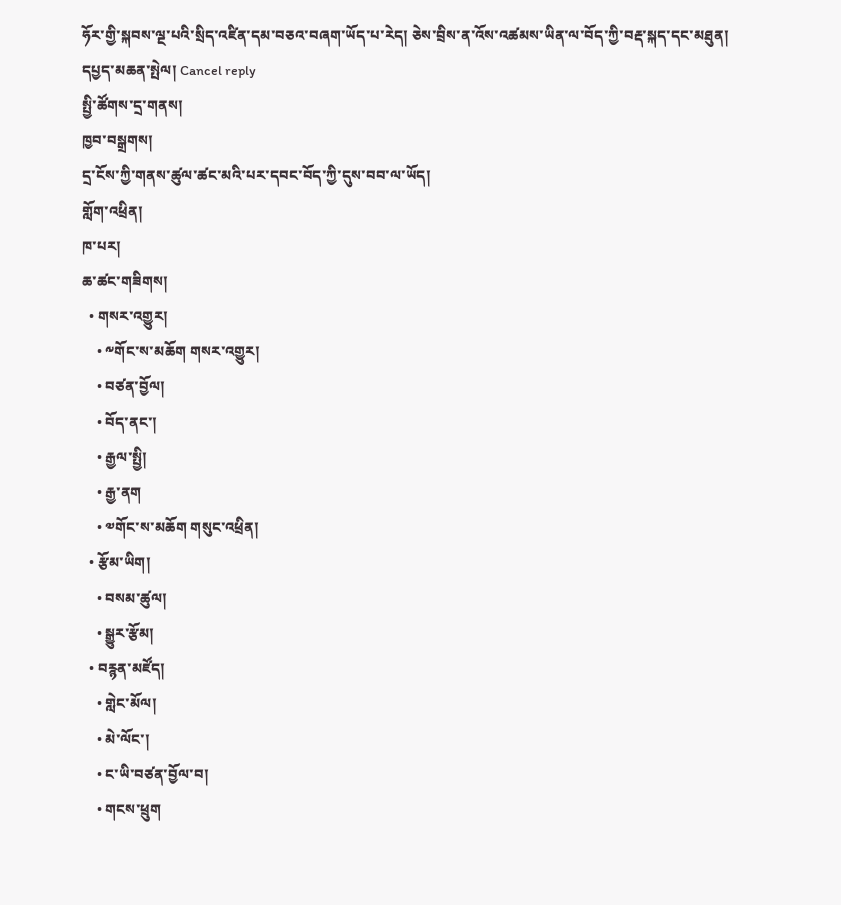ཧོར་གྱི་སྐབས་ལྔ་པའི་སྲིད་འཛིན་དམ་བཅའ་བཞག་ཡོད་པ་རེད། ཅེས་བྲིས་ན་འོས་འཚམས་ཡིན་ལ་བོད་ཀྱི་བརྡ་སྐད་དང་མཐུན།
དཔྱད་མཆན་སྤེལ། Cancel reply
སྤྱི་ཚོགས་དྲ་གནས།
ཁྱབ་བསྒྲགས།
དྲ་ངོས་ཀྱི་གནས་ཚུལ་ཚང་མའི་པར་དབང་བོད་ཀྱི་དུས་བབ་ལ་ཡོད།
གློག་འཕྲིན།
ཁ་པར།
ཆ་ཚང་གཟིགས།
  • གསར་འགྱུར།
    • ༸གོང་ས་མཆོག གསར་འགྱུར།
    • བཙན་བྱོལ།
    • བོད་ནང་།
    • རྒྱལ་སྤྱི།
    • རྒྱ་ནག
    • ༧གོང་ས་མཆོག གསུང་འཕྲིན།
  • རྩོམ་ཡིག།
    • བསམ་ཚུལ།
    • སྒྱུར་རྩོམ།
  • བརྙན་མཛོད།
    • གླེང་མོལ།
    • མེ་ལོང་།
    • ང་ཡི་བཙན་བྱོལ་བ།
    • གངས་ཕྲུག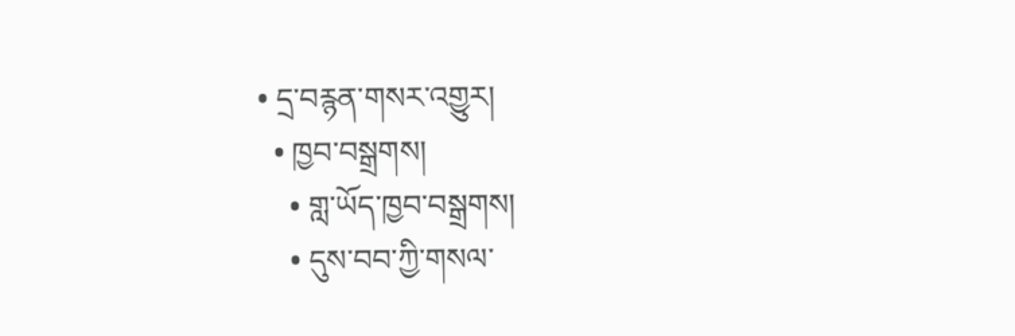• དྲ་བརྙན་གསར་འགྱུར།
  • ཁྱབ་བསྒྲགས།
    • གླ་ཡོད་ཁྱབ་བསྒྲགས།
    • དུས་བབ་ཀྱི་གསལ་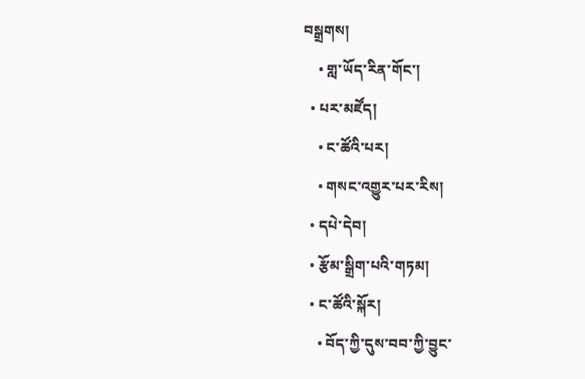བསྒྲགས།
    • གླ་ཡོད་རིན་གོང་།
  • པར་མཛོད།
    • ང་ཚོའི་པར།
    • གསང་འགྱུར་པར་རིས།
  • དཔེ་དེབ།
  • རྩོམ་སྒྲིག་པའི་གཏམ།
  • ང་ཚོའི་སྐོར།
    • བོད་ཀྱི་དུས་བབ་ཀྱི་བྱུང་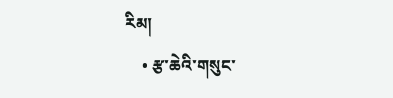རིམ།
    • རྩ་ཆེའི་གསུང་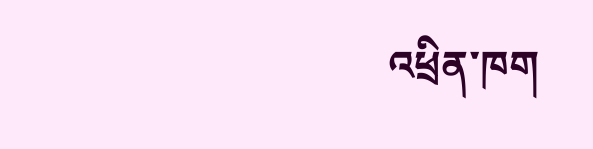འཕྲིན་ཁག